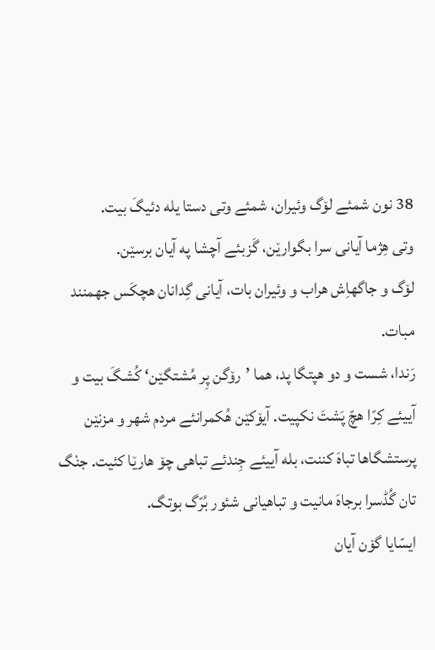38 نون شمئے لۆگ وئیران، شمئے وتی دستا یله دئیگَ بیت.
وتی هِژما آیانی سرا بگوارێن، گَزبئے آچشا په آیان برسێن.
لۆگ و جاگهاِش هراب و وئیران بات، آیانی گِدانان هچکَس جهمنند مبات.
رَندا، شست و دو هپتگا پد، هما ’رۆگن پِر مُشتگێن‘ کُشگَ بیت و آییئے کِرّا هچّ پَشتَ نکپیت. آیۆکێن هُکمرانئے مردم شهر و مزنێن پرستشگاها تباهَ کننت، بله آییئے جِندئے تباهی چۆ هارێا کئیت. جنْگ تان گُڈسرا برجاهَ مانیت و تباهیانی شئور بُرّگ بوتگ.
ایسّایا گۆن آیان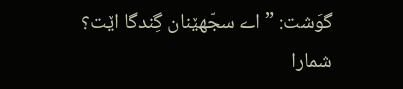گوَشت: ”اے سجّهێنان گِندگا اێت؟ شمارا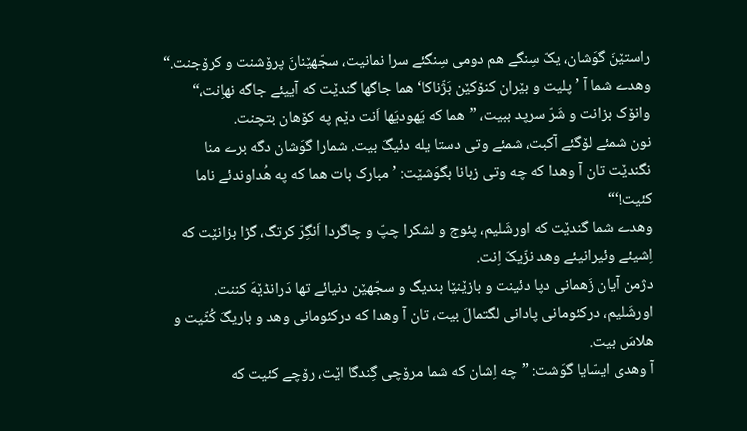راستێنَ گوَشان، یکّ سِنگے هم دومی سِنگئے سرا نمانیت، سجّهێنانَ پرۆشنت و کرۆجنت.“
وهدے شما آ ’پلیت و بێران کنۆکێن بَژّناکا‘ هما جاگها گندێت که آییئے جاگه نهاِنت،“ وانۆک بزانت و شَرّ سرپد ببیت، ”هما که یَهودیَها اَنت دێم په کۆهان بتچنت.
نون شمئے لۆگئے آکبت، شمئے وتی دستا یله دئیگَ بیت. شمارا گوَشان دگه برے منا نگندێت تان آ وهدا که چه وتی زبانا بگوَشێت: ’مبارک بات هما که په هُداوندئے ناما کئیت!‘“
وهدے شما گندێت که اورشَلیم، پئوج و لشکرا چپّ و چاگردا اَنگِرّ کرتگ، گڑا بزانێت که اِشیئے وئیرانیئے وهد نزّیکّ اِنت.
دژمن آیان زَهمانی دپا دئینت و بازێنێا بندیگ و سجّهێن دنیائے تها دَرانڈێهَ کننت. اورشَلیم، درکئومانی پادانی لگتمالَ بیت، تان آ وهدا که درکئومانی وهد و باریگَ کُٹّیت و هلاسَ بیت.
آ وهدی ایسّایا گوَشت: ”چه اِشان که شما مرۆچی گِندگا اێت، رۆچے کئیت که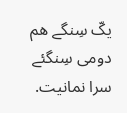یکّ سِنگے هم دومی سِنگئے سرا نمانیت.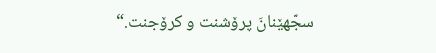سجّهێنانَ پرۆشنت و کرۆجنت.“